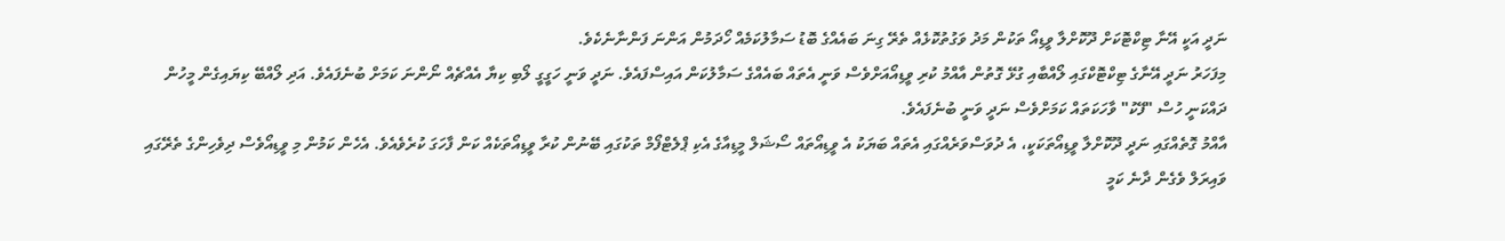ނަދީ އަކީ އޭނާ ޓިކްޓޮކަށް ދޫކޮށްލާ ވީޑިއޯ ތަކުން މަދު ވަގުތުކޮޅެއް ތެރޭ ގިނަ ބައެއްގެ ބޮޑު ސަމާލުކަމެއް ހޯދަމުން އަންނަ ފަންނާނެކެވެ.
މިފަހަރު ނަދީ އޭނާގެ ޓިކްޓޮކްގައި ލޯއްބާއި ގުޅޭ ގޮތުން އާއްމު ކުރި ވީޑިއޯއަށްވެސް ވަނީ އެތައް ބައެއްގެ ސަމާލުކަން އައިސްފައެވެ. ނަދީ ވަނީ ހަގީގީ ލޯބި ކިޔާ އެއްޗެއް ނޯންނަ ކަމަށް ބުނެފައެވެ. އަދި ލޯއްބޭ ކިޔައިގެން މީހުން ދައްކަނީ ހުސް "ފޭކު" ވާހަކަތައް ކަމަށްވެސް ނަދީ ވަނީ ބުނެފައެވެ.
އާއްމު ގޮތެއްގައި ނަދީ ދޫކޮށްލާ ވީޑިއޯތަކަކީ، އެ ދުވަސްވަރެއްގައި އެތައް ބަޔަކު އެ ވީޑިއޯތައް ސޯޝަލް މީޑިއާގެ އެކި ޕްލެޓްފޯމް ތަކުގައި ބޭނުން ކުރާ ވީޑިއޯތަކެއް ކަން ފާހަގަ ކުރެވެއެވެ. އެހެން ކަމުން މި ވީޑިއޯވެސް ދިވެހިންގެ ތެރޭގައި ވައިރަލް ވެގެން ދާނެ ކަމީ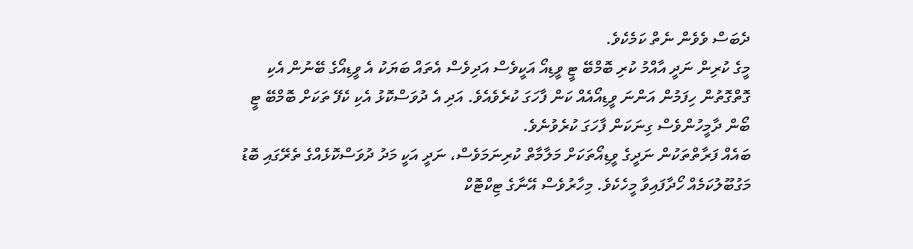ދެބަސް ވެވެން ނެތް ކަމެކެވެ.
މީގެ ކުރިން ނަދީ އާއްމު ކުރި ބޮމްބޭ ޓީ ވީޑިއޯ އަކީވެސް އަދިވެސް އެތައް ބަޔަކު އެ ވީޑިއޯގެ ބޭނުން އެކި ގޮތްގޮތުން ހިފަމުން އަންނަ ވީޑިއޯއެއް ކަން ފާހަގަ ކުރެވެއެވެ. އަދި އެ ދުވަސްކޮޅު އެކި ކެފޭ ތަކަށް ބޮމްބޭ ޓީ ބޯން ދާމީހުންވެސް ގިނަކަން ފާހަގަ ކުރެވުނެވެ.
ބައެއް ފަރާތްތަކުން ނަދީގެ ވީޑިއޯތަކަށް މަލާމާތް ކުރިނަމަވެސް، ނަދީ އަކީ މަދު ދުވަސްކޮޅެއްގެ ތެރޭގައި ބޮޑު މަގުބޫލުކަމެއް ހޯދާފައިވާ މީހެކެވެ. މިހާރުވެސް އޭނާގެ ޓިކްޓޮކް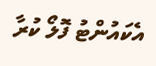އެކައުންޓު ފޮލޯ ކުރާ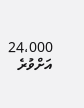24،000 އަށްވުރެ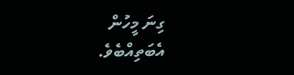ގިނަ މީހުން އެބަތިއްބެވެ.